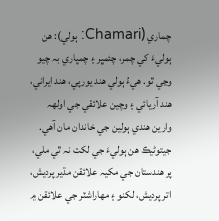چماري (Chamari: ٻولي): هن ٻوليءَ کي چمر، چئمڀر ۽ چمپاري بہ چيو وڃي ٿو. هيءُ ٻولي هند يورپي، هند ايراني، هند آريائي ۽ وچين علائقي جي اولھہ وارين هندي ٻولين جي خاندان مان آهي. جيتوڻيڪ هن ٻوليءَ جي لکت نہ ٿي ملي، پر هندستان جي مکيہ علائقن مڌير پرديش، اتر پرديش، لکنو ۽ مهاراشٽر جي علائقن ۾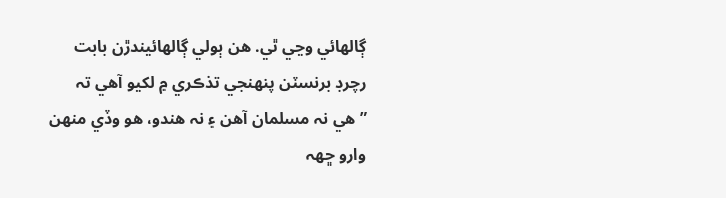ڳالهائي وڃي ٿي. هن ٻولي ڳالهائيندڙن بابت رچرڊ برنسٽن پنھنجي تذڪري ۾ لکيو آهي تہ ”هي نہ مسلمان آهن ۽ نہ هندو، هو وڏي منهن وارو ڇھہ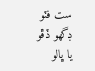ست فٽو ڊگهو ڏڦو يا ڀالو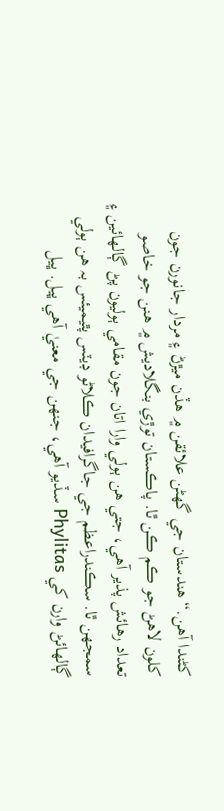کڻندا آهن.“ هندستان جي گهڻن علائقن ۾ هڏن ميڙڻ ۽ مردار جانورن جون کلون لاهڻ جو ڪم ڪن ٿا. پاڪستان توڙي بنگلاديش ۾ هنن جو خاصو تعداد رهائش پذير آهي، جتي هن ٻولي وارا اتان جون مقامي ٻوليون پڻ ڳالهائين ۽ سمجهن ٿا. سڪندراعظم جي جاگرافيدان ڪلاڻو ڊيٽس پٿيميئس بہ هن ٻولي ڳالهائڻ وارن کي Phylitas سڏيو آهي، جنهن جي معنيٰ آهي ڀيل. ڀيل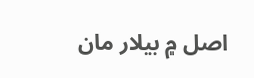اصل ۾ بيلار مان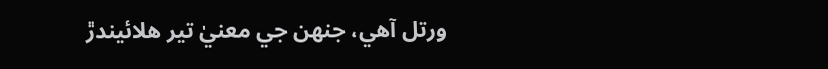ورتل آهي، جنهن جي معنيٰ تير هلائيندڙ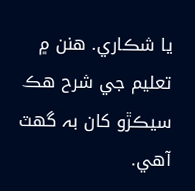يا شڪاري. هنن ۾ تعليم جي شرح هڪ سيڪڙو کان بہ گهٽ آهي.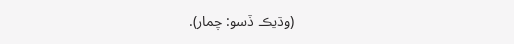(وڌيڪ ڏسو: چمار).